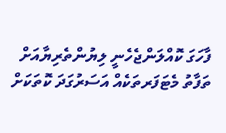ފާހަގަ ކޮއްލަންޖެހެނީ ލިޔުންތެރިޔާއަށް ތަފާތު މެޓަފަރތަކެއް އަސަރުގަދަ ކޮތަކަށް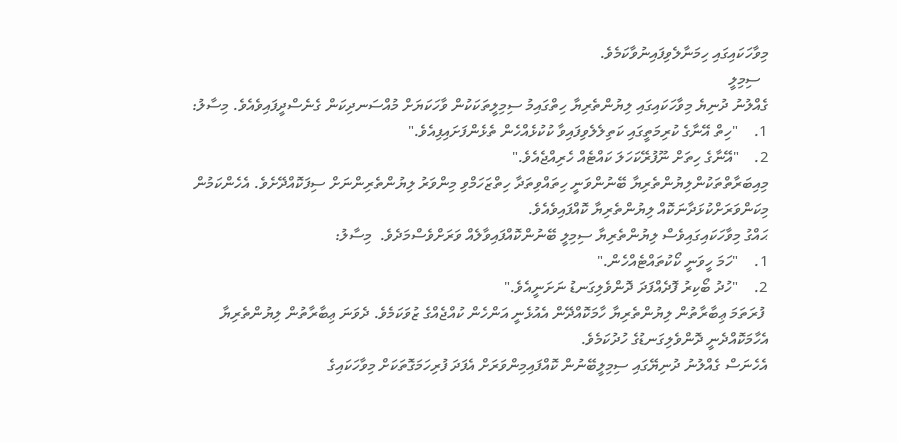މިވާހަކައިގައި ހިމަނާލެވިފައިނުވާކަމެވެ.
  ސިމިލީ
ގެއްލުނު ދުނިޔެ މިވާހަކައިގައި ލިޔުންތެރިޔާ ހިތްގައިމު ސިމިލީތަކަކުން ވާހަކަޔަށް މުއްސަނދިކަން ގެނެސްދީފައިވެއެވެ. މިސާލު:
1.    "ހިތް އޭނާގެ ކުރިމަތީގައި ކަތިލެލެވިފައިވާ ކުކުޅެއްހެން ތެޅެންފަށައިފިއެވެ."
2.    "އޭނާގެ ހިތަށް ނޫފުރޭކަހަލަ ކައްޓެއް ހެރިއްޖެއެވެ."
މިއިބަރާތްތަކުންލިޔުންތެރިޔާ ބޭނުންވަނީ ހިތައްވިތަދާ ހިތްޒަހަމްވި މިންވަރު ލިޔުންތެރިންނަށް ސިފަކޮއްދޭށެވެ. އެހެންކަމުން މިކަންވަރަށްކުޅަދާނަކޮއް ލިޔުންތެރިޔާ ކޮއްފައިވެއެވެ.
ޙައްގު މިވާހަކައިގައިވެސް ލިޔުންތެރިޔާ ސިމިލީ ބޭނުންކޮއްފައިވާލެއް ވަރަށްވެސްމަދެވެ.  މިސާލު:
1.    "ހަމަ ހީވަނީ ކޯކުތައްޓެއްހެން."
2.    "ހުދު ބޯކިރު ފޮދެއްފަދަ ދޮންވެލިގަނޑު ނަށަނީއެވެ."
 ފުރަތަމަ ޢިބާރާތުން ލިޔުންތެރިޔާ ހާމަކޮއްދޭން އެއުޅެނީ އަންހެން ކުއްޖެއްގެ ޒުވަކަމެވެ. ދެވަނަ ޢިބާރާތުން ލިޔުންތެރިޔާ އެހާމަކޮއްދެނީ ދޮންވެލިގަނޑުގެ ހުދުކަމެވެ.
އެހެނަސް ގެއްލުނު ދުނިޔޭގައި ސިމިލީބޭނުން ކޮއްފައިމިންވަރަށް އެފަދަ ފުރިހަމަގޮތަކަށް މިވާހަކައިގެ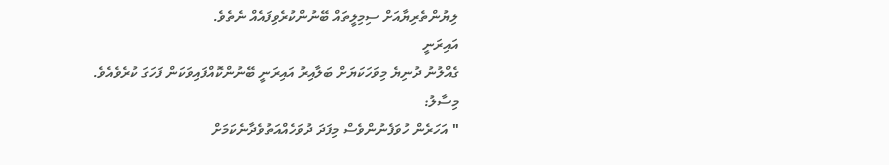ލިޔުންތެރިޔާއަށް ސިމިލީތައް ބޭނުންކުރެވިފައެއް ނެތެވެ.
އައިރަނީ
ގެއްލުނު ދުނިޔެ މިވަހަކަޔަށް ބަލާއިރު އައިރަނީ ބޭނުންކޮއްފައިވަކަން ފަހަގަ ކުރެވެއެވެ. މިސާލު:
" އަހަރެން ހުވަފެނުންވެސް މިފަދަ ދުވަހެއްއަތުވެދާނެކަމަށް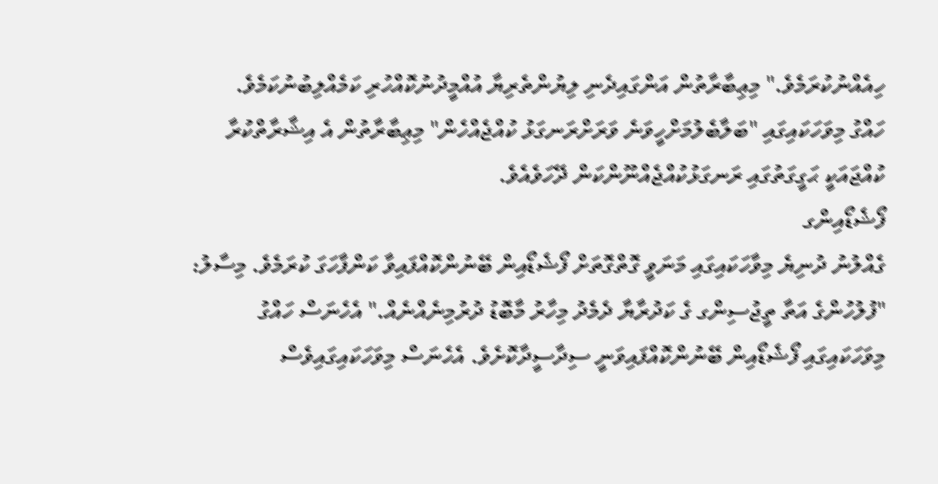ހިއެއްނުކުރަމެވެ." މިޢިބާރާތުން އަންގައިދެނި ލިޔުންތެރިޔާ އުއްމީދުނުކޮއްހުރި ކަމެއްލިބުނުކަމެވެ.
ހައްގު މިވަހަކައިގައި "ބަލާބެލުމަށްހީވަނެ ވަރަށްރަނގަޅު ކުއްޖެއްހެން" މިޢިބާރާތުން އެ އިޝާރާތްކުރާ ކުއްޖައަކީ ޙަގީގަތުގައި ރަނގަޅުކުއްޖެއްނޫންކަން ދޭހަވެއެވެ.
ފޯޝެޑޯއިންގ
ގެއްލުނު ދުނިޔެ މިވާހަކައިގައި މަނަވީ ގޮތްގޮތަށް ފޯޝެޑޯއިން ބޭނުންކޮއްފައިވާ ކަންފާހަގަ ކުރަމެވެ. މިސާލު: "ފުލުހުންގެ އަތާ ތީޖުސިންގ ގެ ކަދުރާޔާ ދެމެދު މިހާރު މާބޮޑު ދުރުމިނެއްނެއް." އެހެނަސް ހައްގު މިވަހަކައިގައި ފޯޝެޑޯއިން ބޭނުންކޮއްފައިވަނީ ސިދާސީދާކޮށެވެ. އެހެނަސް މިވަހަކައިގައިވެސް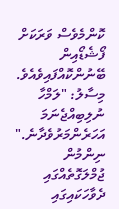ކޮންމެވެސް ވަރަކަށް ފޯޝެޑޯއިން ބޭނުންކޮއްފައިވެއެވެ. މިސާލު: "ލަމްހާ ނުލިބިއްޖެނަމަ އަހަރެންމަރުވެދާނެ."
ނިންމުން
ޖުމްލަގޮތެއްގައި ދެވާހަކައިގައި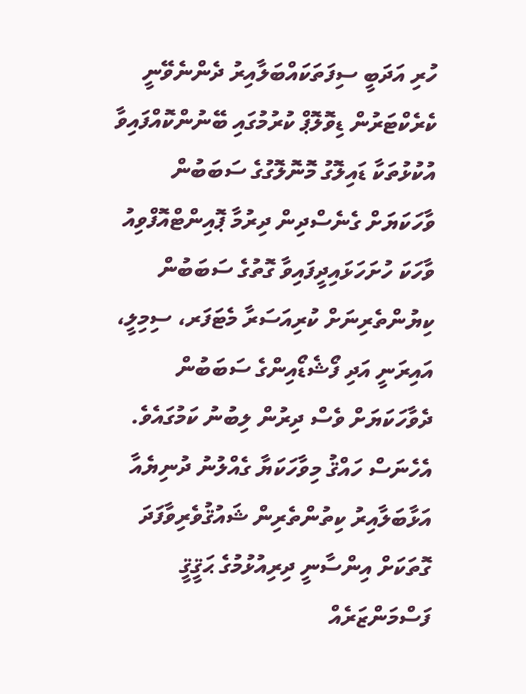ހުރި އަދަބީ ސިފަތަކައްބަލާއިރު ދެންނެވޭނީ ކެރެކްޓަރުން ޑިވޮލޮޕް ކުރުމުގައި ބޭނުންކޮއްފައިވާ އުކުޅުތަކާ ޑައިލޮގު މޮނޮލޮގުގެ ސަބަބުން ވާހަކަޔަށް ގެނެސްދިން ދިރުމާ ޕޮއިންޓްއޮފްވިއު ވާހަކަ ހުށަހަޅައިދީފައިވާ ގޮތުގެ ސަބަބުން ކިޔުންތެރިނަށް ކުރިއަސަރާ މެޓަފަރ، ސިމިލީ، އައިރަނީ އަދި ފޯޝެޑޯއިންގެ ސަބަބުން ދެވާހަކަޔަށް ވެސް ދިރުން ލިބުނު ކަމުގައެވެ. އެހެނަސް ހައްޤު މިވާހަކަޔާ ގެއްލުނު ދުނިޔެއާ އަޅާބަލާއިރު ކިތުންތެރިން ޝައުޤުވެރިވާފަދަ ގޮތަކަށް އިންސާނީ ދިރިއުޅުމުގެ ޙަޤީޤީ ފަސްމަންޒަރެއް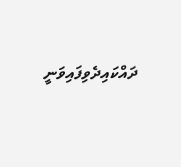ދައްކައިދެވިފައިވަނީ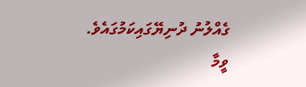ގެއްލުނު ދުނިޔޭގައިކަމުގައެވެ.
ވީމާ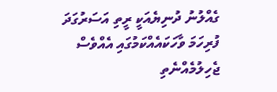ގެއްލުނު ދުނިޔެއަކީ ރީތި އަސަރުގަދަ ފުރިހަމަ ވާހަކައެއްކަމުގައި އެއްވެސް ޖެހިލުމެއްނެތި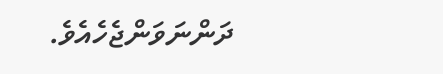ދަންނަވަންޖެހެއެވެ.